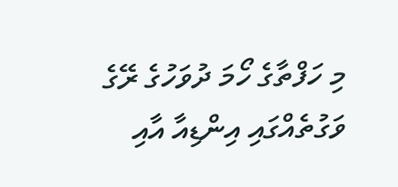މި ހަފްތާގެ ހޯމަ ދުވަހުގެ ރޭގެ ވަގުތެއްގައި އިންޑިއާ އާއި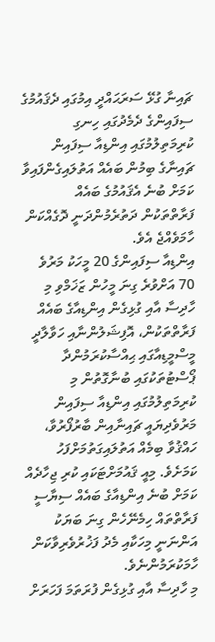ޗައިނާ ގުޅޭ ސަރަޙައްދީ އިމުގައި ދެޤައުމުގެ ސިފައިންގެ ދެމެދުގައި ހިނގި ކުރިމަތިލުމުގައި އިންޑިއާ ސިފައިން ޗައިނާގެ ބިމުން ބައެއް އަތުލައިގެންފައިވާ ކަމަށް ބުނެ އެޤައުމުގެ ބައެއް ފަރާތްތަކުން ދަތުރެމުންދަނީ ދޮގެއްކަން ހާމަވެއްޖެ އެވެ.
އިންޑިއާ ސިފައިންގެ 20 މީހަކު މަރުވެ 70 އަށްވުރެ ގިނަ މީހުން ޒަޚަމްވި މި ހާދިސާ އާއި ގުޅިގެން އިންޑިއާގެ ބައެއް ފަރާތްތަކުން، އޮފިޝަލުންނާއި ހަވާލާދީ މީސްމީޑިއާގައި ޙިއްސާކުރަމުންދާ ޕޯސްޓުތަކުގައި ބުނާގޮތުން މި ކުރިމަތިލުމުގައި އިންޑިއާ ސިފައިން މަރުވެދިޔައީ ޗައިނާއިން ބާރުފޯރުވާ، ހައްޤުވާ ބިމެއް އަތުލައިގަތުމަށްފަހު ކަމަށެވެ. މިއީ ޤައުމަށްޓަކައި ކުރި ޖިހާދެއް ކަމަށް ބުނެ އިންޑިއާގެ ބައެއް ސިޔާސީ ފަރާތްތައް ހިމެނޭހެން ގިނަ ބަޔަކު އަންނަނީ މިހަކާއި މެދު ފަޚުރުވެރިވާކަން ހާމަކުރަމުންނެވެ.
މި ހާދިސާ އާއި ގުޅިގެން ފުރަތަމަ ފަހަރަށް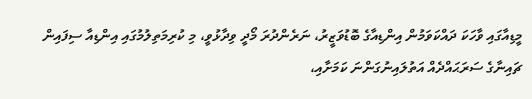މީޑިއާގައި ވާހަކަ ދައްކަވަމުން އިންޑިއާގެ ބޮޑުވަޒީރު، ނަރެންދުރަ މޯދީ ވިދާޅުވީ، މި ކުރިމަތިލުމުގައި އިންޑިއާ ސިފައިން ޗައިނާގެ ސަރަޙައްދެއް އަތުލައިނުގަންނަ ކަމަށާއި،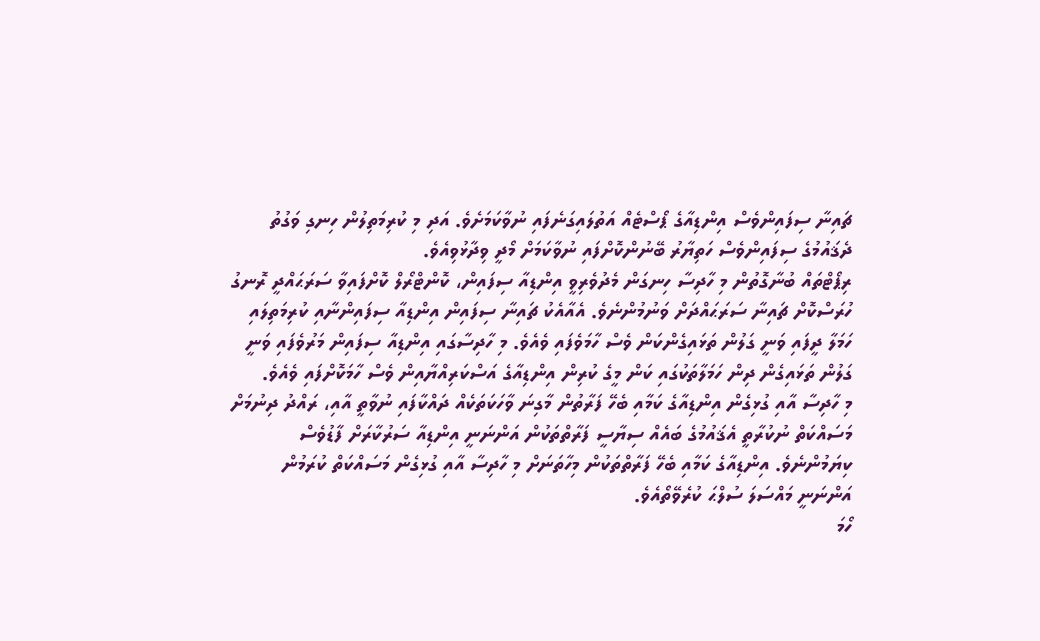ޗައިނާ ސިފައިންވެސް އިންޑިއާގެ ޕޯސްޓެއް އަތުލައިގަނެފައި ނުވާކަމަށެވެ. އަދި މި ކުރިމަތިލުން ހިނގި ވަގުތު ދެޤައުމުގެ ސިފައިންވެސް ހަތިޔާރު ބޭނުންކޮށްފައި ނުވާކަމަށް މޯދީ ވިދާޅުވިއެވެ.
ރިޕޯޓްތައް ބުނާގޮތުން މި ހާދިސާ ހިނގަން މެދުވެރިވީ އިންޑިއާ ސިފައިން، ކޮންޓްރޯލް ކޮށްފައިވާ ސަރަޙައްދީ ރޮނގު ހުރަސްކޮށް ޗައިނާ ސަރަޙައްދަށް ވަނުމުންނެވެ. އެއާއެކު ޗައިނާ ސިފައިން އިންޑިއާ ސިފައިންނާއި ކުރިމަތިލައި ހަމަލާ ދީފައި ވަނީ ގަލުން ތަޅައިގެންކަން ވެސް ހާމަވެފައި ވެއެވެ. މި ހާދިސާގައި އިންޑިއާ ސިފައިން މަރުވެފައި ވަނީ ގަލުން ތަޅައިގެން ދިން ހަމަލާތަކުގައި ކަން މީގެ ކުރިން އިންޑިއާގެ އަސްކަރިއްޔާއިން ވެސް ހާމަކޮށްފައި ވެއެވެ.
މި ހާދިސާ އާއި ގުޅިގެން އިންޑިއާގެ ކަމާއި ބެހޭ ފަރާތުން މާގިނަ ވާހަކަތަކެއް ދައްކާފައި ނުވާތީ އާއި، ރައްދު ދިނުމަށް މަސައްކަތް ނުކުރާތީ އެޤައުމުގެ ބައެއް ސިޔާސީ ފަރާތްތަކުން އަންނަނީ އިންޑިއާ ސަރުކާރަށް ފާޑުވެސް ކިޔަމުންނެވެ. އިންޑިއާގެ ކަމާއި ބެހޭ ފަރާތްތަކުން މިހާތަނަށް މި ހާދިސާ އާއި ގުޅިގެން މަސައްކަތް ކުރަމުން އަންނަނީ މައްސަލަ ސުލްޙަ ކުރެވޭތޯއެވެ.
ހޯމަ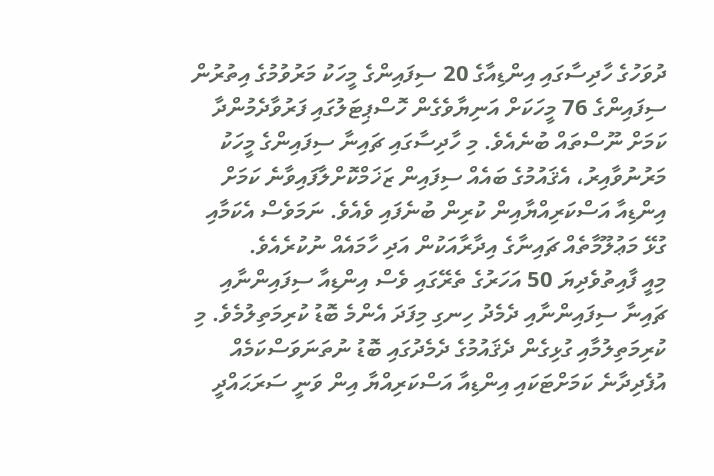ދުވަހުގެ ހާދިސާގައި އިންޑިއާގެ 20 ސިފައިންގެ މީހަކު މަރުވުމުގެ އިތުރުން ސިފައިންގެ 76 މީހަކަށް އަނިޔާވެގެން ހޮސްޕިޓަލުގައި ފަރުވާދެމުންދާ ކަމަށް ނޫސްތައް ބުނެއެވެ. މި ހާދިސާގައި ޗައިނާ ސިފައިންގެ މީހަކު މަރުނުވާއިރު، އެޤައުމުގެ ބައެއް ސިފައިން ޒަޚަމްކޮށްލާފައިވާނެ ކަމަށް އިންޑިއާ އަސްކަރިއްޔާއިން ކުރިން ބުނެފައި ވެއެވެ. ނަމަވެސް އެކަމާއި ގުޅޭ މަޢުލޫމާތެއް ޗައިނާގެ އިދާރާއަކުން އަދި ހާމައެއް ނުކުރެއެވެ.
މިއީ ފާއިތުވެދިޔަ 50 އަހަރުގެ ތެރޭގައި ވެސް އިންޑިއާ ސިފައިންނާއި ޗައިނާ ސިފައިންނާއި ދެމެދު ހިނގި މިފަދަ އެންމެ ބޮޑު ކުރިމަތިލުމެވެ. މި ކުރިމަތިލުމާއި ގުޅިގެން ދެޤައުމުގެ ދެމެދުގައި ބޮޑު ނުތަނަވަސްކަމެއް އުފެދިދާނެ ކަމަށްޓަކައި އިންޑިއާ އަސްކަރިއްޔާ އިން ވަނީ ސަރަޙައްދީ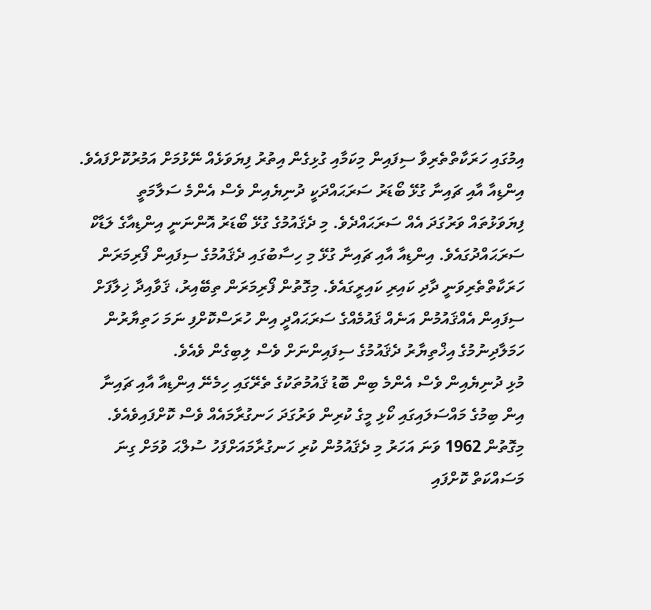އިމުގައި ހަރަކާތްތެރިވާ ސިފައިން މިކަމާއި ގުޅިގެން އިތުރު ފިޔަވަޅެއް ނޭޅުމަށް އަމުރުކޮށްފައެވެ.
އިންޑިއާ އާއި ޗައިނާ ގުޅޭ ބޯޑަރު ސަރަޙައްދަކީ ދުނިޔެއިން ވެސް އެންމެ ސަލާމަތީ ފިޔަވަޅުތައް ވަރުގަދަ އެއް ސަރަޙައްދެވެ. މި ދެޤައުމުގެ ގުޅޭ ބޯޑަރު އޮންނަނީ އިންޑިއާގެ ލަޑާކް ސަރަޙައްދުގައެވެ. އިންޑިއާ އާއި ޗައިނާ ގުޅޭ މި ހިސާބުގައި ދެޤައުމުގެ ސިފައިން ފޯރިމަރަން ހަރަކާތްތެރިވަނީ ދާދި ކައިރި ކައިރީގައެވެ. މިގޮތުން ފޯރިމަރަން ތިބޭއިރު، ޤަވާއިދާ ޚިލާފަށް ސިފައިން އެއްޤައުމުން އަނެއް ޤައުމެއްގެ ސަރަޙައްދީ އިން ހުރަސްކޮށްފި ނަމަ ހަތިޔާރުން ހަމަލާދިނުމުގެ އިޚްތިޔާރު ދެޤައުމުގެ ސިފައިންނަށް ވެސް ލިބިގެން ވެއެވެ.
މުޅި ދުނިޔެއިން ވެސް އެންމެ ބިން ބޮޑު ޤައުމުތަކުގެ ތެރޭގައި ހިމެނޭ އިންޑިއާ އާއި ޗައިނާ އިން ބިމުގެ މައްސަލައިގައި ކޯޅި މީގެ ކުރިން ވަރުގަދަ ހަނގުރާމައެއް ވެސް ކޮށްފައިވެއެވެ. މިގޮތުން 1962 ވަނަ އަހަރު މި ދެޤައުމުން ކުރި ހަނގުރާމައަށްފަހު ސުލްޙަ ވުމަށް ގިނަ މަސައްކަތް ކޮށްފައި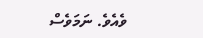ވެއެވެ. ނަމަވެސް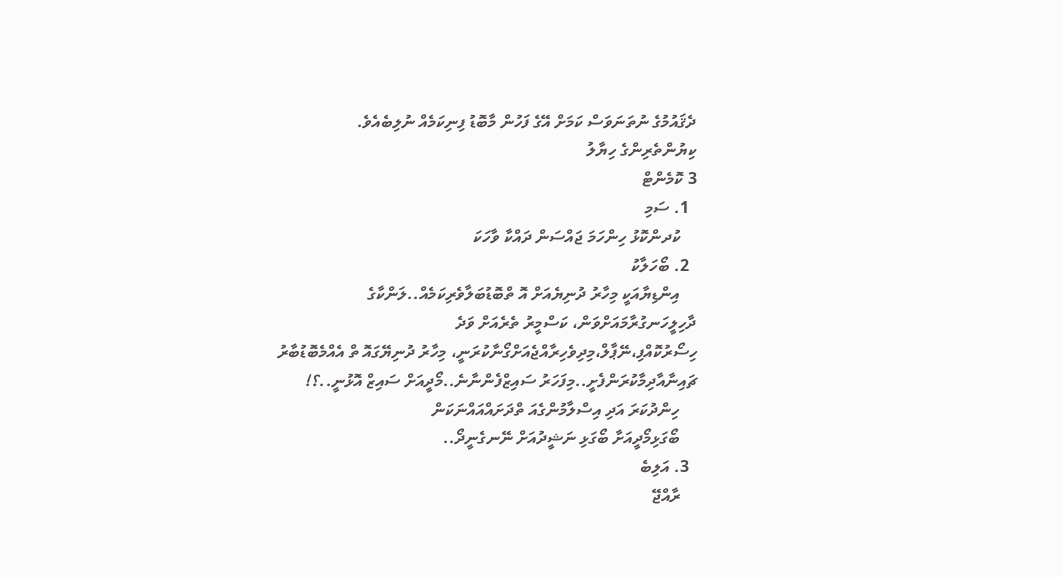ދެޤައުމުގެ ނުތަނަވަސް ކަމަށް އޭގެ ފަހުން މާބޮޑު ފިނިކަމެއް ނުލިބެއެވެ.
ކިޔުންތެރިންގެ ހިޔާލު
3 ކޮމެންޓް
  1. ސަމި
    ކުދންކޮޅު ހިންހަމަ ޖައްސަން ދައްކާ ވާހަކަ
  2. ބޯހަލާކު
    އިންޑިޔާއަކީ މިހާރު ދުނިޔެއަށް އޮ ތްބޮޑުބަލާވެރިކަމެއް..ލަންކާގެ ދާހިލީހަނގުރާމައަށްވަން، ކަސްމީރު ތެރެއަށް ވަދެ ހިސޯރުކޮއްފި،ނޭޕާލް،މިދިވެހިރާއްޖެއަށްގޯނާކުރަނީ، މިހާރު ދުނިޔޭގައޮ ތް އެއްމެބޮޑުބާރު ޗައިނާއާދިމާކުރަންފެށީ..މިފަހަރު ސައިޒްފެންނާނެ..މޯދީއަށް ސައިޒް އޮޅުނީ..؟!
    ހިންދުކަރަ އަދި އިސްލާމުންގެއަ ތްދަށައްއައްނަކަން
    ބޯގަޅިމޯދީއަށާ ބޯގަޅި ނަޝީދުއަށް ނޭނގެނީދޯ..
  3. އަލިބެ
    ރާއްޖޭ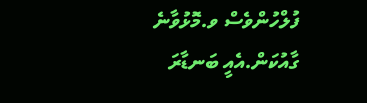ފުލްހުންވެސް ވ.މޮޅުވާނެ ގާއުކަން.އެއީ ބަނޑާރަ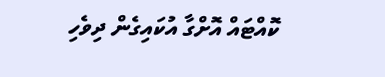ކޮއްޓައް އޮށްގާ އުކައިގެން ދިވެހި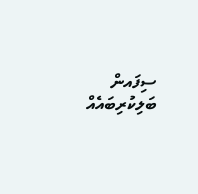ސިފައން ބަލިކުރިބައެއް